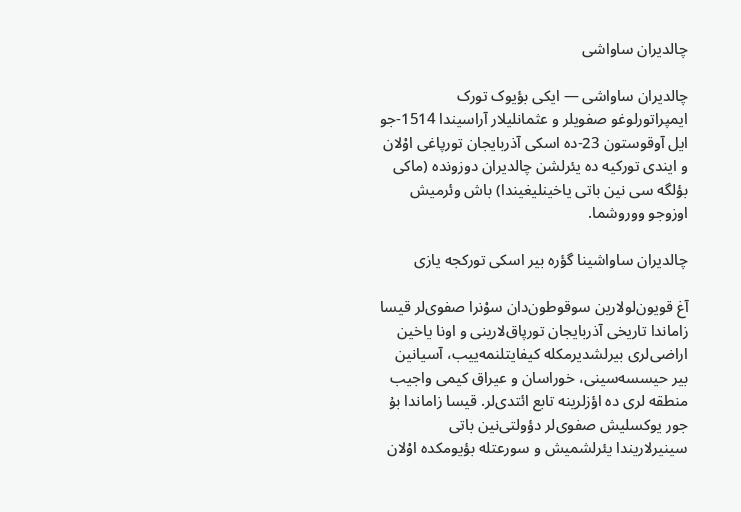چالدیران ساواشی

چالدیران ساواشی — ایکی بؤیوک تورک ایمپراتورلوغو صفویلر و عثمانلیلار آراسیندا 1514-جو ایل آوقوستون 23-ده اسکی آذربایجان تورپاغی اوْلان و ایندی تورکیه ده یئرلشن چالدیران دوزونده (ماکی بؤلگه سی نین باتی یاخینلیغیندا) باش وئرمیش اوزوجو ووروشما.

چالدیران ساواشینا گؤره بیر اسکی تورکجه یازی

آغ قویون‌لولارین سوقوطون‌دان سوْنرا صفوی‌لر قیسا زاماندا تاریخی آذربایجان تورپاق‌لارینی و اونا یاخین اراضی‌لری بیرلشدیرمکله کیفایتلنمه‌ییب، آسیانین بیر حیسسه‌سینی، خوراسان و عیراق کیمی واجیب منطقه لری ده اؤزلرینه تابع ائتدی‌لر. قیسا زاماندا بۇ جور یوکسلیش صفوی‌لر دؤولتی‌نین باتی سینیرلاریندا یئرلشمیش و سورعتله بؤیومکده اوْلان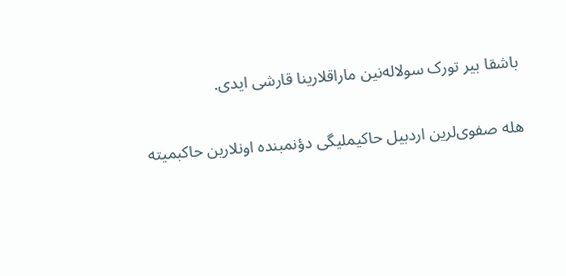باشقا بیر تورک سولاله‌نین ماراقلارینا قارشی ایدی.

هله صفوی‌لرین اردبیل حاکیملیگی دؤنمبنده اونلارین حاکبمیته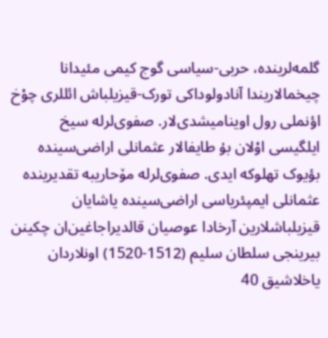گلمه‌لرینده، حربی-سیاسی گوج کیمی مئیدانا چیخمالاریندا آنادولوداکی تورک-قیزیلباش ائللری چوْخ اؤنملی رول اوینامیشدی‌لار. صفوی‌لرله سیخ ایلگیسی اوْلان بۇ طایفالار عثمانلی اراضی‌سینده بؤیوک تهلوکه ایدی. صفوی‌لرله مۆحاریبه تقدیرینده عثمانلی ایمپئریاسی اراضی‌سینده یاشایان قیزیلباشلارین آرخادا عوصیان قالدیراجاغین‌ان چکینن بیرینجی سلطان سلیم (1512-1520) اونلاردان یاخلاشیق 40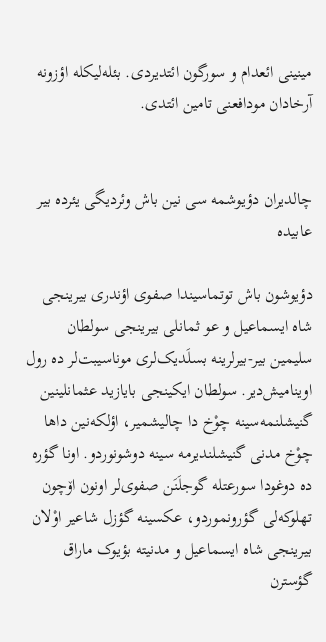مینینی ائعدام و سورگون ائتدیردی. بئله‌لیکله اؤزونه آرخادان مودافعنی تامین ائتدی.


چالدیران دؤیوشمه سی نین باش وئردیگی یئرده بیر عابیده

دؤیوشون باش توتماسیندا صفوی اؤندری بیرینجی شاه ایسماعیل و عو ثمانلی بیرینجی سولطان سلیمین بیر-بیرلرینه بسلَدیک‌لری موناسیبت‌لر ده رول اوینامیش‌دیر. سولطان ایکینجی بایازید عثمانلینین گنیشلنمه‌سینه چوْخ دا چالیشمیر، اؤلکه‌نین داها چوْخ مدنی گنیشلندیرمه سینه دوشونوردو. اونا گؤره ده دوغودا سورعتله گوجلَنَن صفوی‌لر اونون اۆچون تهلوکه‌لی گؤرونموردو، عکسینه گؤزل شاعیر اوْلان بیرینجی شاه ایسماعیل و مدنیته بؤیوک ماراق گؤسترن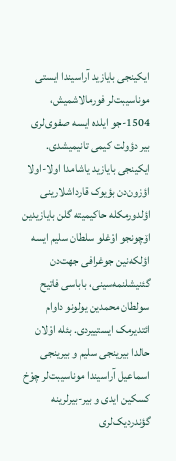ایکینجی بایازید آراسیندا ایستی موناسیبت‌لر فورمالاشمیش، 1504-جو ایلده ایسه صفوی‌لری بیر دؤولت کیمی تانیمیشدی. ایکینجی بایازید یاشامدا اولا-اولا اؤزون‌دن بؤیوک قارداشلارینی اؤلدورمکله حاکیمیته گلن بایازیدین اۆچونجو اوْغلو سلطان سلیم ایسه اؤلکه‌نین جوغرافی جهت‌دن گئنیشلنمه‌سینی، باباسی فاتیح سولطان محمدین یولونو داوام ائتدیرمک ایستییردی. بئله اوْلان حالدا بیرینجی سلیم و بیرینجی اسماعیل آراسیندا موناسیبت‌لر چوْخ کسکین ایدی و بیر-بیرلرینه گؤندردیک‌لری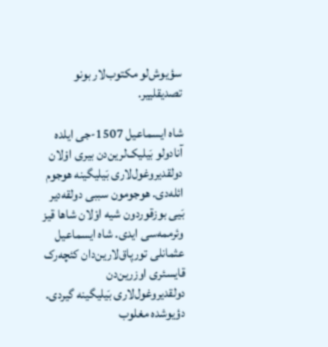سؤیوش‌لو مکتوب‌لار بونو تصدیقلییر.

شاه ایسماعیل 1507-جی ایلده آنادولو بَیلیک‌لرین‌دن بیری اوْلان دولقدیروغول‌لاری بَیلیگینه هوجوم ائله‌دی. هوجومون سببی دولقه‌دیر بَیی بوزقوردون شیه اوْلان شاها قیز وئرممه‌سی ایدی. شاه ایسماعیل عثمانلی تورپاق‌لارین‌دان کئچه‌رک قایسئری اوزرین‌دن دولقدیروغول‌لاری بَیلیگینه گیردی. دؤیوشده مغلوب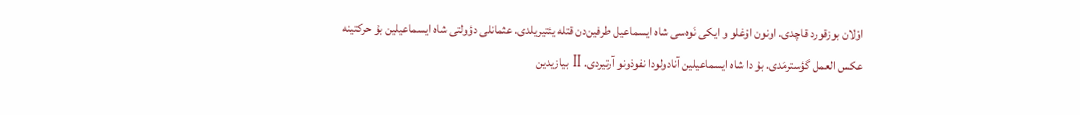اوْلان بوزقورد قاچدی. اونون اوْغلو و ایکی نَوه‌سی شاه ایسماعیل طرفین‌دن قتله یئتیریلدی. عثمانلی دؤولتی شاه ایسماعیلین بۇ حرکتینه عکس العمل گؤسترمَدی. بۇ دا شاه ایسماعیلین آنادولودا نفوذونو آرتیردی. II بیازیدین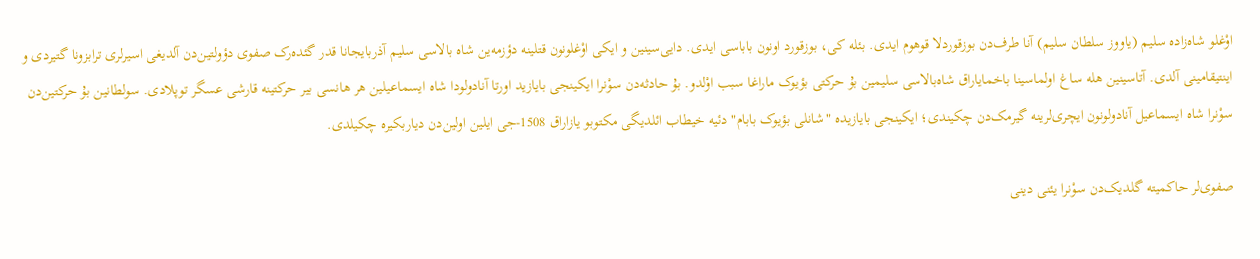اوْغلو شاه‌زاده سلیم (یاووز سلطان سلیم) آنا طرف‌دن بوزقوردلا قوهوم ایدی. بئله کی، بوزقورد اونون باباسی ایدی. دایی‌سینین و ایکی اوْغلونون قتلینه دؤزمه‌ین شاه بالاسی سلیم آذربایجانا قدر گئده‌رک صفوی دؤولتین‌دن آلدیغی اسیرلری ترابزونا گتیردی و اینتیقامینی آلدی. آتاسینین هله ساغ اولماسینا باخمایاراق شاه‌بالاسی سلیمین بۇ حرکتی بؤیوک ماراغا سبب اوْلدو. بۇ حادثه‌دن سوْنرا ایکینجی بایازید اورتا آنادولودا شاه ایسماعیلین هر هانسی بیر حرکتینه قارشی عسگر توپلادی. سولطانین بۇ حرکتین‌دن سوْنرا شاه ایسماعیل آنادولونون ایچری‌لرینه گیرمک‌دن چکیندی؛ ایکینجی بایازیده "شانلی بؤیوک بابام" دئیه خیطاب ائلدیگی مکتوبو یازاراق 1508-جی ایلین اولین‌دن دیاربکیره چکیلدی.

صفوی‌لر حاکمیته گلدیک‌دن سوْنرا یئنی دینی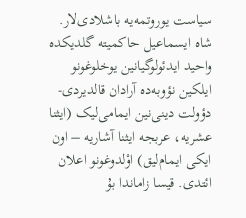سیاست یوروتمه‌یه باشلادی‌لار. شاه ایسماعیل حاکمیته گلدیکده واحید ایدئولوگیانین یوخلوغونو ایلکین نؤوبه‌ده آرادان قالدیردی- دؤولت دینی‌نین ایمامی‌لیک (ایثنا عشریه، عربجه ایثنا آشاریه – اون ایکی ایمام‌لیق) اوْلدوغونو اعلان ائتدی. قیسا زاماندا بۇ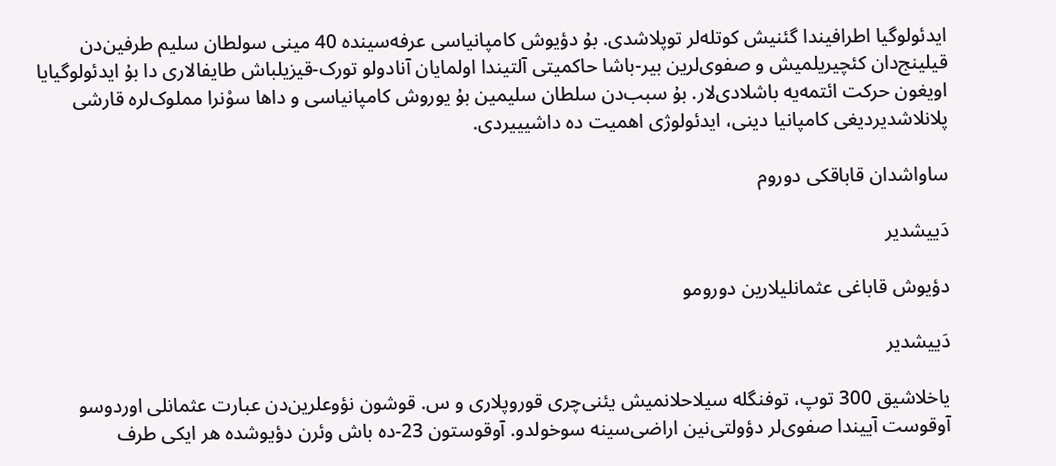ایدئولوگیا اطرافیندا گئنیش کوتله‌لر توپلاشدی. بۇ دؤیوش کامپانیاسی عرفه‌سینده 40 مینی سولطان سلیم طرفین‌دن قیلینج‌دان کئچیریلمیش و صفوی‌لرین بیر-باشا حاکمیتی آلتیندا اولمایان آنادولو تورک-قیزیلباش طایفالاری دا بۇ ایدئولوگیایا اویغون حرکت ائتمه‌یه باشلادی‌لار. بۇ سبب‌دن سلطان سلیمین بۇ یوروش کامپانیاسی و داها سوْنرا مملوک‌لره قارشی پلانلاشدیردیغی کامپانیا دینی، ایدئولوژی اهمیت ده داشیییردی.

ساواشدان قاباقکی دوروم

دَییشدیر

دؤیوش قاباغی عثمانلیلارین دورومو

دَییشدیر

یاخلاشیق 300 توپ، توفنگله سیلاحلانمیش یئنی‌چری قوروپلاری و س. قوشون نؤوعلرین‌دن عبارت عثمانلی اوردوسو آوقوست آییندا صفوی‌لر دؤولتی‌نین اراضی‌سینه سوخولدو. آوقوستون 23-ده باش وئرن دؤیوشده هر ایکی طرف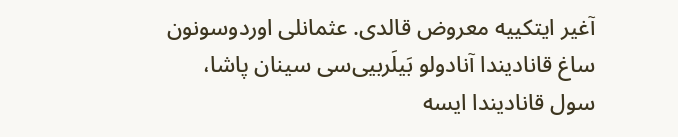آغیر ایتکییه معروض قالدی. عثمانلی اوردوسونون ساغ قانادیندا آنادولو بَیلَربیی‌سی سینان پاشا، سول قانادیندا ایسه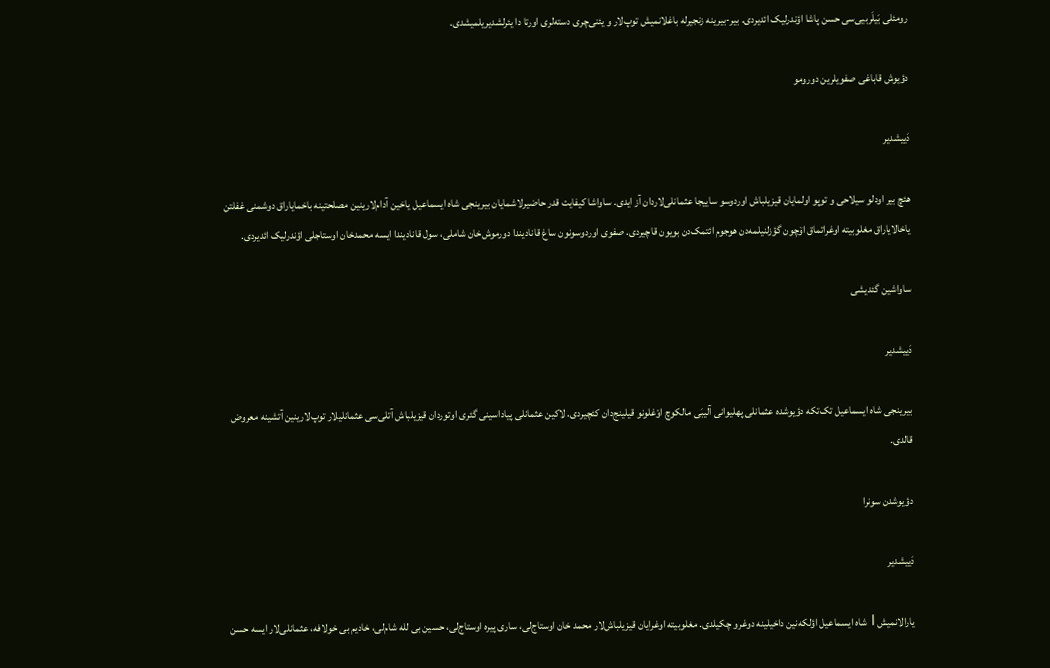رومئلی بَیلَربیی‌سی حسن پاشا اؤندرلیک ائدیردی. بیر-بیرینه زنجیرله باغلانمیش توپ‌لار و یئنی‌چری دسته‌لری اورتا دا یئرلشدیریلمیشدی.

دؤیوش قاباغی صفویلرین دورومو

دَییشدیر

هئچ بیر اودلو سیلاحی و توپو اولمایان قیزیلباش اوردوسو ساییجا عثمانلی‌لاردان آز ایدی. ساواشا کیفایت قدر حاضیرلاشمایان بیرینجی شاه ایسماعیل یاخین آدام‌لارینین مصلحتینه باخمایاراق دوشمنی غفلتن یاخالایاراق مغلوبیته اوغراتماق اۆچون گؤزلنیلمه‌دن هوجوم ائتمک‌دن بویون قاچیردی. صفوی اوردوسونون ساغ قانادیندا دورموش‌خان شاملی، سول قانادیندا ایسه محمدخان اوستاجلی اؤندرلیک ائدیردی.

ساواشین گئدیشی

دَییشدیر

بیرینجی شاه ایسماعیل تک‌تکه دؤیوشده عثمانلی پهلیوانی آلیبَی مالکوچ اوْغلونو قیلینج‌دان کئچیردی. لاکین عثمانلی پیاداسینی گئری اوتوردان قیزیلباش آتلی‌سی عثمانلیلار توپ‌لارینین آتشینه معروض قالدی.

دؤیوشدن سونرا

دَییشدیر

یارالانمیش I شاه ایسماعیل اؤلکه‌نین داخیلینه دوغرو چکیلدی. مغلوبیته اوغرایان قیزیلباش‌لار محمد خان اوستاج‌لی، ساری پیره اوستاج‌لی، حسین بی لله شام‌لی، خادیم بی خولافه، عثمانلی‌لار ایسه حسن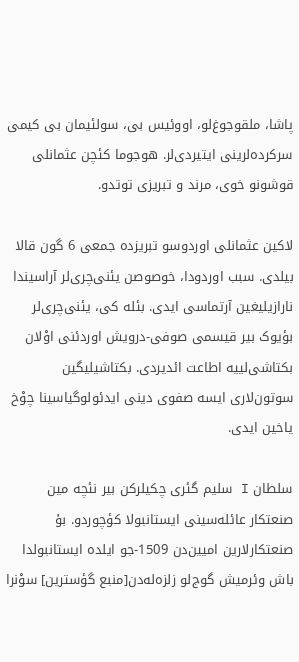پاشا، ملقوجوغ‌لو، اووئیس بی، سولئیمان بی کیمی سرکرده‌لرینی ایتیردی‌لر. هوجوما کئچن عثمانلی قوشونو خوی، مرند و تبریزی توتدو.

لاکین عثمانلی اوردوسو تبریزده جمعی 6 گون قالا بیلدی. سبب اوردودا، خوصوصن یئنی‌چری‌لر آراسیندا نارازیلیغین آرتماسی ایدی. بئله کی، یئنی‌چری‌لر بؤیوک بیر قیسمی صوفی-درویش اوردئنی اوْلان بکتاشی‌لییه اطاعت ائدیردی. بکتاشیلیگین سوتون‌لاری ایسه صفوی دینی ایدئولوگیاسینا چوْخ یاخین ایدی.

سلطان I سلیم گئری چکیلرکن بیر نئچه مین صنعتکار عائله‌سینی ایستانبولا کؤچوردو. بۇ صنعتکارلارین امیین‌دن 1509-جو ایلده ایستانبولدا باش وئرمیش گوج‌لو زلزه‌له‌دن[منبع گؤسترین] سوْنرا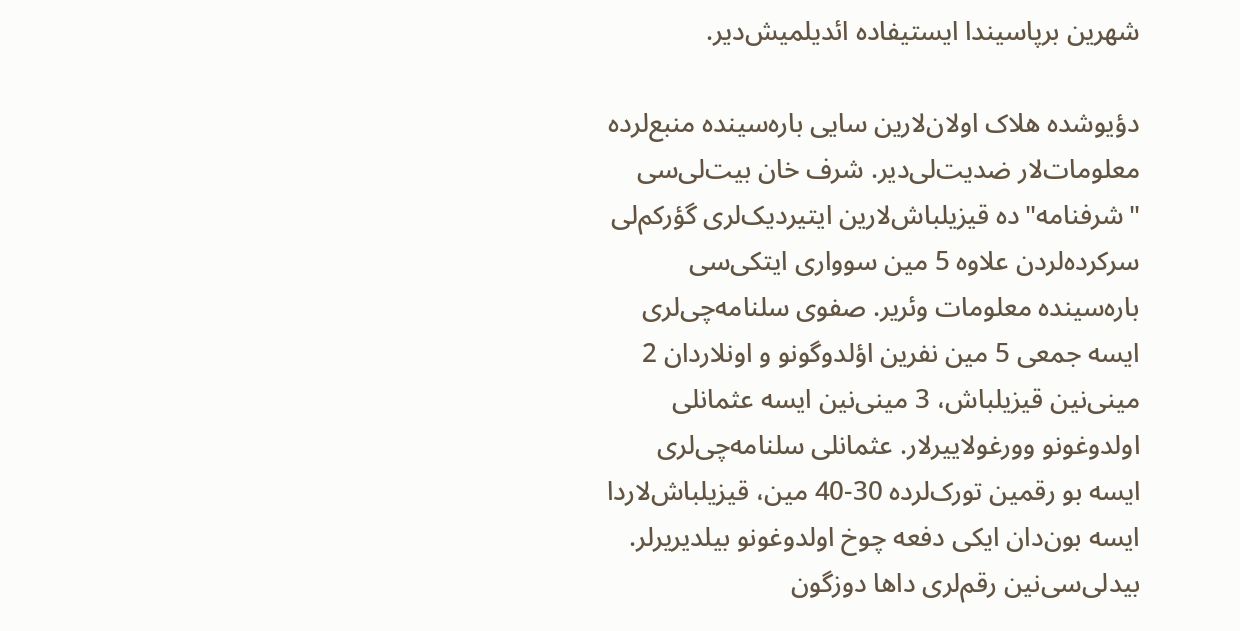شهرین برپاسیندا ایستیفاده ائدیلمیش‌دیر.

دؤیوشده هلاک اولان‌لارین سایی باره‌سینده منبع‌لرده معلومات‌لار ضدیت‌لی‌دیر. شرف خان بیت‌لی‌سی "شرفنامه"ده قیزیلباش‌لارین ایتیردیک‌لری گؤرکم‌لی سرکرده‌لردن علاوه 5 مین سوواری ایتکی‌سی باره‌سینده معلومات وئریر. صفوی سلنامه‌چی‌لری ایسه جمعی 5 مین نفرین اؤلدوگونو و اونلاردان 2 مینی‌نین قیزیلباش، 3 مینی‌نین ایسه عثمانلی اولدوغونو وورغولاییرلار. عثمانلی سلنامه‌چی‌لری ایسه بو رقمین تورک‌لرده 30-40 مین، قیزیلباش‌لاردا ایسه بون‌دان ایکی دفعه چوخ اولدوغونو بیلدیریرلر. بیدلی‌سی‌نین رقم‌لری داها دوزگون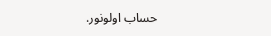حساب اولونور.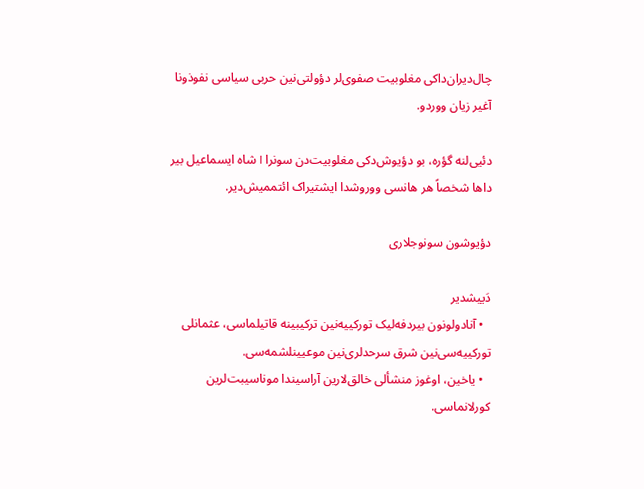چال‌دیران‌داکی مغلوبیت صفوی‌لر دؤولتی‌نین حربی سیاسی نفوذونا آغیر زیان ووردو.

دئیی‌لنه گؤره، بو دؤیوش‌دکی مغلوبیت‌دن سونرا I شاه ایسماعیل بیر داها شخصاً هر هانسی ووروشدا ایشتیراک ائتممیش‌دیر.

دؤیوشون سونوجلاری

دَییشدیر
  • آنادولونون بیردفه‌لیک تورکییه‌نین ترکیبینه قاتیلماسی، عثمانلی تورکییه‌سی‌نین شرق سرحدلری‌نین موعیینلشمه‌سی.
  • یاخین، اوغوز منشألی خالق‌لارین آراسیندا موناسیبت‌لرین کورلانماسی.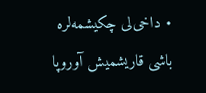• داخی‌لی چکیشمه‌لره باشی قاریشمیش آوروپا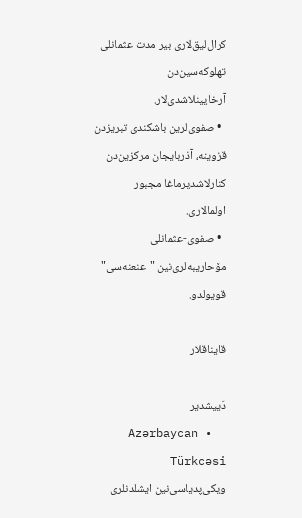کرال‌لیق‌لاری بیر مدت عثمانلی تهلوکه‌سین‌دن آرخایینلاشدی‌لار.
  • صفوی‌لرین باشکندی تبریزدن قزوینه، آذربایجان مرکزین‌دن کنارلاشدیرماغا مجبور اولمالاری.
  • صفوی-عثمانلی مۆحاریبه‌لری‌نین "عنعنه‌سی" قویولدو.

قایناقلار

دَییشدیر
  • Azərbaycan Türkcəsi ویکی‌پدیاسی‌نین ایشلدنلری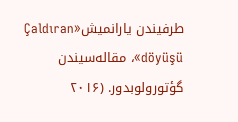طرفیندن یارانمیش«Çaldıran döyüşü»، مقاله‌سیندن گؤتورولوبدور. (۲۰۱۶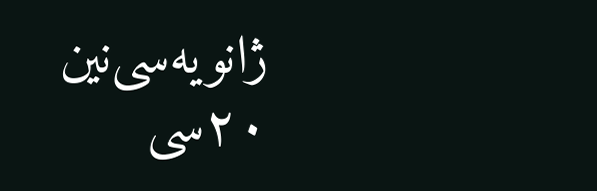ژانویه‌سی‌نین ۲۰سی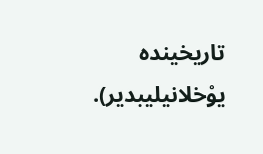تاریخینده یوْخلانیلیبدیر).